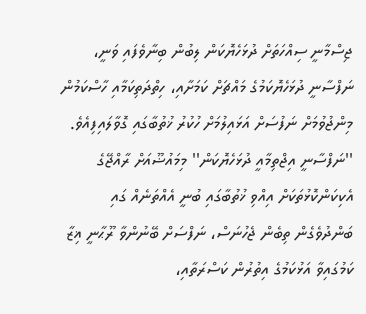ޖިސްމާނީ ސިއްހަތަށް ދުޅަހެޔޮކަން ލިބުން ބިނާވެފައި ވަނީ، ނަފްސާނީ ދުޅަހެޔޮކަމުގެ މައްޗަށް ކަމަށާއި، ހިތްދަތިކަމާއި ހާސްކަމުން މިންޖުވުމަށް ނަފުސަށް އަޅައިލުމަށް ހުކުރު ޚުތުބާގައި ގޮވާލައިފިއެވެ.
''ނަފްސާނީ އިޖްތިމާއީ ދުޅަހެޔޮކަން'' މިމައުޟޫއަށް ރާއްޖޭގެ އެކިކަންކޮޅުތަކަށް އިއްވި ޚުތުބާގައި ބުނީ އެއްތަނެއް ގައި ބަންދުވެގެން ތިބެން ޖެހުނަސް، ނަފްސަށް ބޭނުންވާ ރޫޙާނީ ޣިޒާ ކަމުގައިވާ އަޅުކަމުގެ އިތުރުން ކަސްރަތާއި،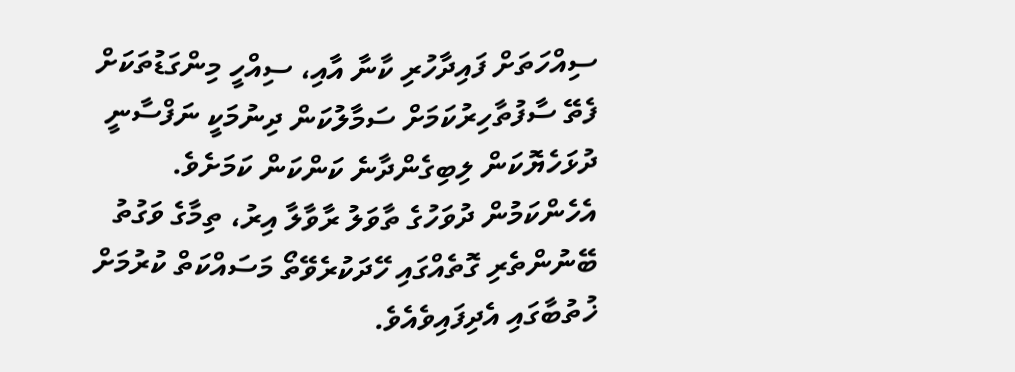ސިއްހަތަށް ފައިދާހުރި ކާނާ އާއި، ސިއްހީ މިންގަޑުތަކަށް ފެތޭ ސާފުތާހިރުކަމަށް ސަމާލުކަން ދިނުމަކީ ނަފްސާނީ ދުޅަހެޔޮކަން ލިބިގެންދާނެ ކަންކަން ކަމަށެވެ. އެހެންކަމުން ދުވަހުގެ ތާވަލު ރާވާލާ އިރު، ތިމާގެ ވަގުތު ބޭނުންތެރި ގޮތެއްގައި ހޭދަކުރެވޭތޯ މަސައްކަތް ކުރުމަށް ޚުތުބާގައި އެދިފައިވެއެވެ.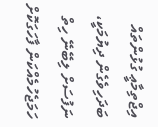އިޖްތިމާޢީ ގުޅުންތައް ބަދަހިވެގެން ދިޔުމަކީ، ނަފުސަށް ލިބޭނޭ ހިތް ހަމަޖެހުމެއްކަން ފާހަގަކޮށް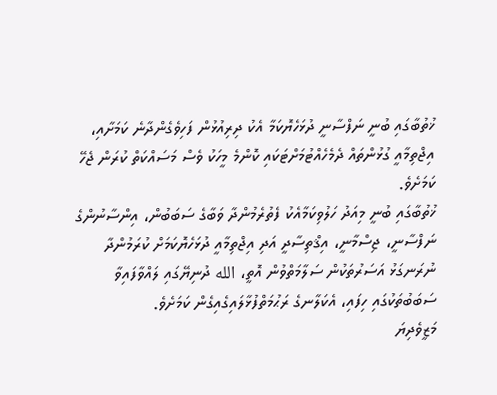ޚުތުބާގައި ބުނީ ނަފްސާނީ ދުޅަހެޔޮކަމާ އެކު ދިރިއުޅުން ފަހިވެގެންދާނެ ކަމަށާއި، އިޖްތިމާއީ ގުޅުންތައް ދެމެހެއްޓުމަށްޓަކައި ކޮންމެ މީހަކު ވެސް މަސައްކަތް ކުރަން ޖެހޭ ކަމަށެވެ.
ޚުތުބާގައި ބުނީ މިއަދު ހަލުވިކަމާއެކު ފެތުރެމުންދާ ވަބާގެ ސަބަބުން، އިންސާނުންގެ ނަފްސާނީ، ޖިސްމާނީ، އިޤްތިސާދީ އަދި އިޖްތިމާއީ ދުޅަހެޔޮކަމަށް ކުރަމުންދާ ނުރަނގަޅު އަސަރުތަކުން ސަލާމަތްވުން އޮތީ، الله ދުނިޔޭގައި ލައްވާފައިވާ ސަބަބުތަކުގައި ހިފައި، އެކަލާނގެ ރަޙުމަތްފުޅާލައިގެއިގެން ކަމަށެވެ.
މަޒީވެދިޔަ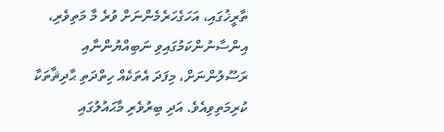ތާރީޚުގައި، އަހަގެހަރެމެންނަށް ވުރެ މާ މަތިވެރި، އިންސާނުންކަމުގައިވި ނަބިއްޔުންނާއި ރަސޫލުންނަށް، މިފަދަ އެތަކެއް ހިތްދަތި ޙާދިޘާތަކާ ކުރިމަތިވިއެވެ. އަދި ބިރުވެރި މާޙައުލުގައި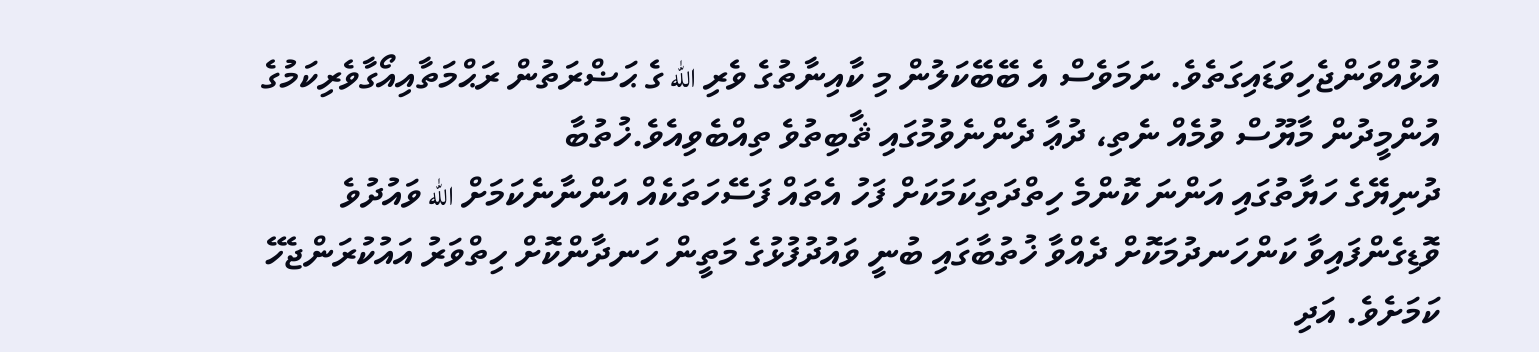އުޅުއްވަންޖެހިވަޑައިގަތެވެ. ނަމަވެސް އެ ބޭބޭކަލުން މި ކާއިނާތުގެ ވެރި الله ގެ ޙަޟްރަތުން ރަޙްމަތާއިއޯގާވެރިކަމުގެ އުންމީދުން މާޔޫސް ވުމެއް ނެތި، ދުޢާ ދެންނެވުމުގައި ޘާބިތުވެ ތިއްބެވިއެވެ.ޚުތުބާ
ދުނިޔޭގެ ހަޔާތުގައި އަންނަ ކޮންމެ ހިތްދަތިކަމަކަށް ފަހު އެތައް ފަސޭހަތަކެއް އަންނާނެކަމަށް الله ވައުދުވެ ވޮޑިގެންފައިވާ ކަންހަނދުމަކޮށް ދެއްވާ ޚުތުބާގައި ބުނީ ވައުދުފުޅުގެ މަތީން ހަނދާންކޮށް ހިތްވަރު އައުކުރަންޖެހޭ ކަމަށެވެ. އަދި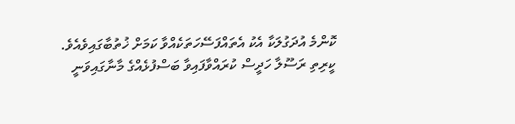ކޮންމެ އުދަގުލަކާ އެކު އެތައްފަސޭހަތަކެއްވާ ކަމަށް ޚުތުބާގައިވެއެވެ.
ކީރިތި ރަސޫލާ ހަދީސް ކުރައްވާފައިވާ ބަސްފުޅެއްގެ މާނާގައިވަނީ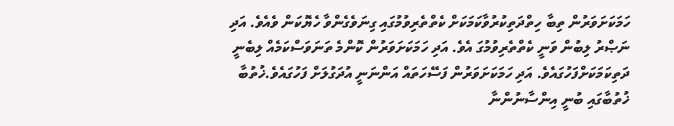ހަމަކަށަވަރުން ތިބާ ހިތްދަތިކުރުވާކަމަކަށް ކެތްތެރިވުމުގައި ގިނަވެގެންވާ ހެޔޮކަން ވެއެވެ. އަދި ނަޞްރު ލިބުން ވަނީ ކެތްތެރިވުމުގަ އެވެ. އަދި ހަމަކަށަވަރުން ކޮންމެ ތަނަވަސްކަމެއް ލިބެނީ ދަތިކަމަކަށްފަހުގައެވެ. އަދި ހަމަކަށަވަރުން ފަސޭހަތައް އަންނަނީ އުދަގުލަށް ފަހުގައެވެ.ޚުތުބާ
ޚުތުބާގައި ބުނީ އިންސާނުންނާ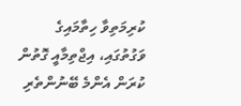ކުރިމަތިވާ ހިތާމައިގެ ވަގުތުގައި، އިޖްތިމާއީ ގޮތުން ކުރަން އެންމެ ބޭނުންތެރި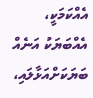އެއްކަމަކީ، އެއްބަޔަކު އަނެއް ބަޔަކަށްއަޅާލައި،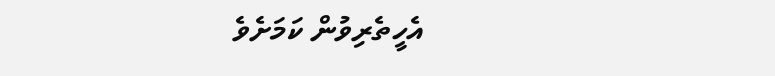އެހީތެރިވުން ކަމަށެވެ